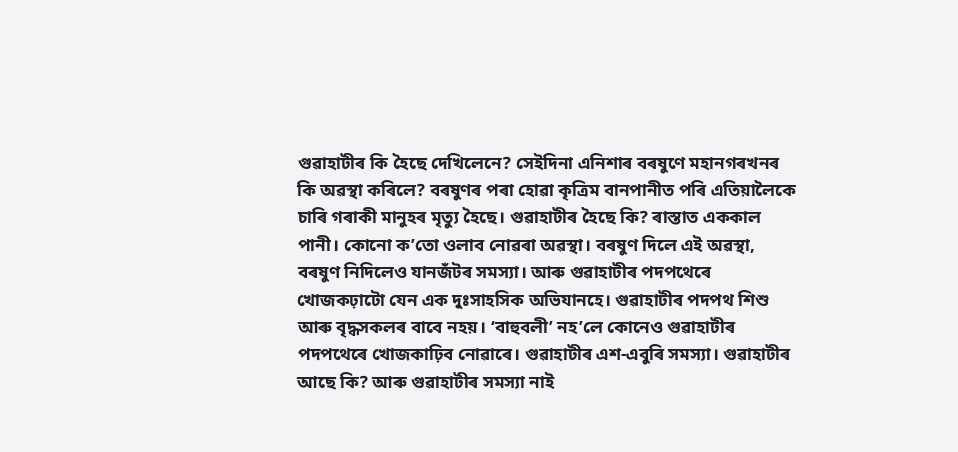গুৱাহাটীৰ কি হৈছে দেখিলেনে? সেইদিনা এনিশাৰ বৰষুণে মহানগৰখনৰ কি অৱস্থা কৰিলে? বৰষুণৰ পৰা হোৱা কৃত্ৰিম বানপানীত পৰি এতিয়ালৈকে চাৰি গৰাকী মানুহৰ মৃত্যু হৈছে। গুৱাহাটীৰ হৈছে কি? ৰাস্তাত এককাল পানী। কোনো ক’তো ওলাব নোৱৰা অৱস্থা। বৰষুণ দিলে এই অৱস্থা, বৰষুণ নিদিলেও যানজঁটৰ সমস্যা। আৰু গুৱাহাটীৰ পদপথেৰে খোজকঢ়াটো যেন এক দুঃসাহসিক অভিযানহে। গুৱাহাটীৰ পদপথ শিশু আৰু বৃদ্ধসকলৰ বাবে নহয়। ‘বাহুবলী’ নহ’লে কোনেও গুৱাহাটীৰ পদপথেৰে খোজকাঢ়িব নোৱাৰে। গুৱাহাটীৰ এশ-এবুৰি সমস্যা। গুৱাহাটীৰ আছে কি? আৰু গুৱাহাটীৰ সমস্যা নাই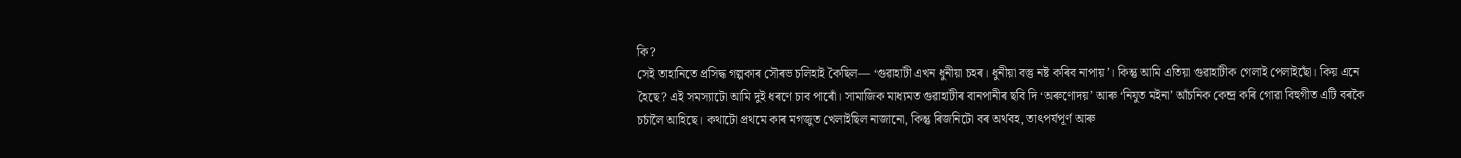কি?
সেই তাহানিতে প্ৰসিদ্ধ গল্পকাৰ সৌৰভ চলিহাই কৈছিল— ‘গুৱাহাটী এখন ধুনীয়া চহৰ। ধুনীয়া বস্তু নষ্ট কৰিব নাপায়’। কিন্তু আমি এতিয়া গুৱাহাটীক গেলাই পেলাইছোঁ। কিয় এনে হৈছে? এই সমস্যাটো আমি দুই ধৰণে চাব পাৰোঁ। সামাজিক মাধ্যমত গুৱাহাটীৰ বানপানীৰ ছবি দি ‘অৰুণোদয়’ আৰু ‘নিযুত মইনা’ আঁচনিক কেন্দ্ৰ কৰি গোৱা বিহুগীত এটি বৰকৈ চৰ্চালৈ আহিছে। কথাটো প্ৰথমে কাৰ মগজুত খেলাইছিল নাজানো, কিন্তু ৰিজনিটো বৰ অৰ্থবহ, তাৎপৰ্যপূৰ্ণ আৰু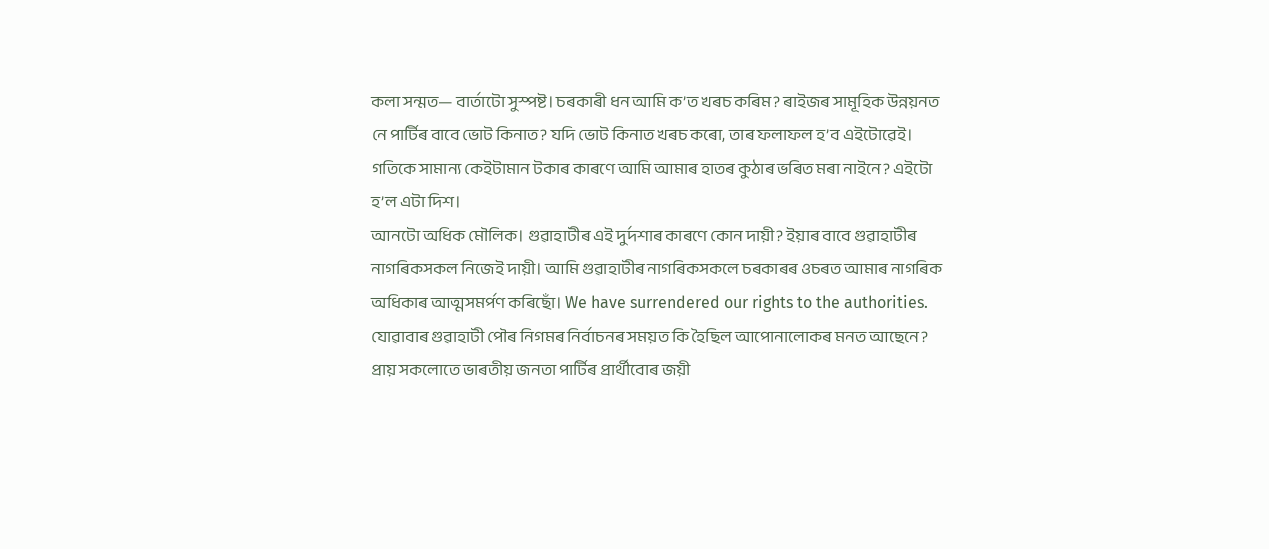কলা সন্মত— বাৰ্তাটো সুস্পষ্ট। চৰকাৰী ধন আমি ক’ত খৰচ কৰিম? ৰাইজৰ সামূহিক উন্নয়নত নে পাৰ্টিৰ বাবে ভোট কিনাত? যদি ভোট কিনাত খৰচ কৰো, তাৰ ফলাফল হ’ব এইটোৱেই। গতিকে সামান্য কেইটামান টকাৰ কাৰণে আমি আমাৰ হাতৰ কুঠাৰ ভৰিত মৰা নাইনে? এইটো হ’ল এটা দিশ।
আনটো অধিক মৌলিক। গুৱাহাটীৰ এই দুৰ্দশাৰ কাৰণে কোন দায়ী? ইয়াৰ বাবে গুৱাহাটীৰ নাগৰিকসকল নিজেই দায়ী। আমি গুৱাহাটীৰ নাগৰিকসকলে চৰকাৰৰ ওচৰত আমাৰ নাগৰিক অধিকাৰ আত্মসমৰ্পণ কৰিছোঁ। We have surrendered our rights to the authorities. যোৱাবাৰ গুৱাহাটী পৌৰ নিগমৰ নিৰ্বাচনৰ সময়ত কি হৈছিল আপোনালোকৰ মনত আছেনে? প্ৰায় সকলোতে ভাৰতীয় জনতা পাৰ্টিৰ প্ৰাৰ্থীবোৰ জয়ী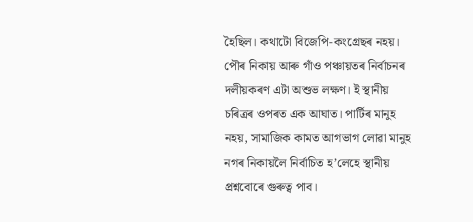হৈছিল। কথাটো বিজেপি-কংগ্ৰেছৰ নহয়। পৌৰ নিকায় আৰু গাঁও পঞ্চায়তৰ নিৰ্বাচনৰ দলীয়কৰণ এটা অশুভ লক্ষণ। ই স্থানীয় চৰিত্ৰৰ ওপৰত এক আঘাত। পাৰ্টিৰ মানুহ নহয়, সামাজিক কামত আগভাগ লোৱা মানুহ নগৰ নিকায়লৈ নিৰ্বাচিত হ’লেহে স্থানীয় প্ৰশ্নবোৰে গুৰুত্ব পাব।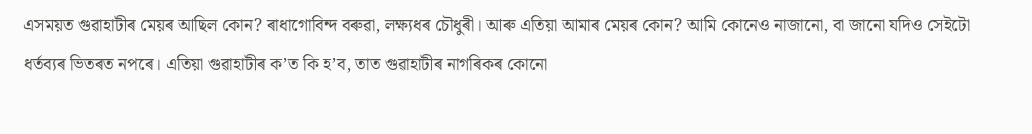এসময়ত গুৱাহাটীৰ মেয়ৰ আছিল কোন? ৰাধাগোবিন্দ বৰুৱা, লক্ষ্যধৰ চৌধুৰী। আৰু এতিয়া আমাৰ মেয়ৰ কোন? আমি কোনেও নাজানো, বা জানো যদিও সেইটো ধৰ্তব্যৰ ভিতৰত নপৰে। এতিয়া গুৱাহাটীৰ ক’ত কি হ’ব, তাত গুৱাহাটীৰ নাগৰিকৰ কোনো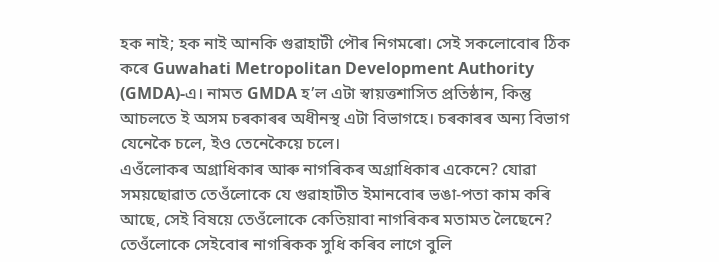হক নাই; হক নাই আনকি গুৱাহাটী পৌৰ নিগমৰো। সেই সকলোবোৰ ঠিক কৰে Guwahati Metropolitan Development Authority (GMDA)-এ। নামত GMDA হ’ল এটা স্বায়ত্তশাসিত প্ৰতিষ্ঠান, কিন্তু আচলতে ই অসম চৰকাৰৰ অধীনস্থ এটা বিভাগহে। চৰকাৰৰ অন্য বিভাগ যেনেকৈ চলে, ইও তেনেকৈয়ে চলে।
এওঁলোকৰ অগ্ৰাধিকাৰ আৰু নাগৰিকৰ অগ্ৰাধিকাৰ একেনে? যোৱা সময়ছোৱাত তেওঁলোকে যে গুৱাহাটীত ইমানবোৰ ভঙা-পতা কাম কৰি আছে, সেই বিষয়ে তেওঁলোকে কেতিয়াবা নাগৰিকৰ মতামত লৈছেনে? তেওঁলোকে সেইবোৰ নাগৰিকক সুধি কৰিব লাগে বুলি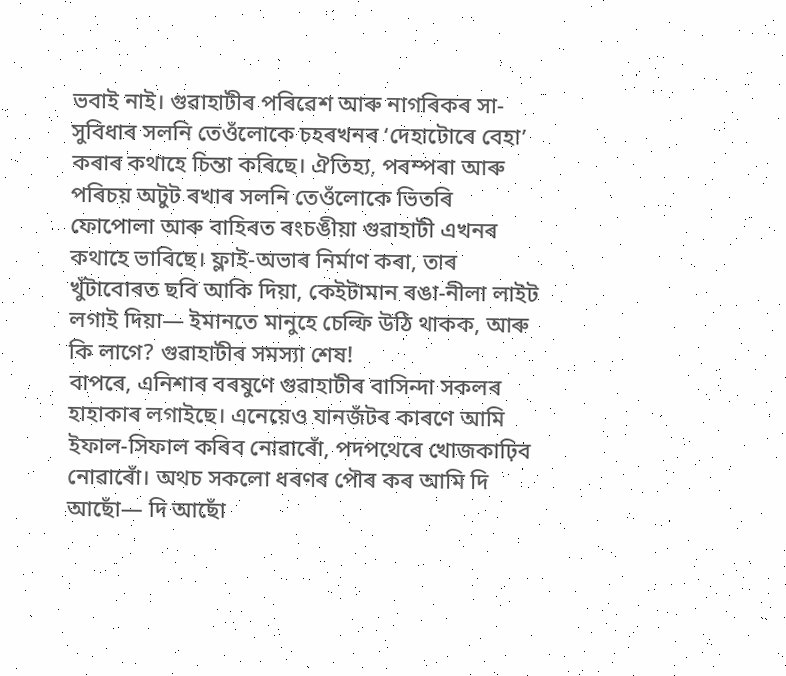ভবাই নাই। গুৱাহাটীৰ পৰিৱেশ আৰু নাগৰিকৰ সা-সুবিধাৰ সলনি তেওঁলোকে চহৰখনৰ ‘দেহাটোৰে বেহা’ কৰাৰ কথাহে চিন্তা কৰিছে। ঐতিহ্য, পৰম্পৰা আৰু পৰিচয় অটুট ৰখাৰ সলনি তেওঁলোকে ভিতৰি ফোপোলা আৰু বাহিৰত ৰংচঙীয়া গুৱাহাটী এখনৰ কথাহে ভাবিছে। ফ্লাই-অভাৰ নিৰ্মাণ কৰা, তাৰ খুঁটাবোৰত ছবি আকি দিয়া, কেইটামান ৰঙা-নীলা লাইট লগাই দিয়া— ইমানতে মানুহে চেল্ফি উঠি থাকক, আৰু কি লাগে? গুৱাহাটীৰ সমস্যা শেষ!
বাপৰে, এনিশাৰ বৰষুণে গুৱাহাটীৰ বাসিন্দা সকলৰ হাহাকাৰ লগাইছে। এনেয়েও যানজঁটৰ কাৰণে আমি ইফাল-সিফাল কৰিব নোৱাৰোঁ, পদপথেৰে খোজকাঢ়িব নোৱাৰোঁ। অথচ সকলো ধৰণৰ পৌৰ কৰ আমি দি আছোঁ— দি আছোঁ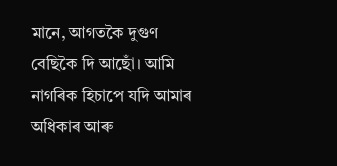মানে, আগতকৈ দুগুণ বেছিকৈ দি আছোঁ। আমি নাগৰিক হিচাপে যদি আমাৰ অধিকাৰ আৰু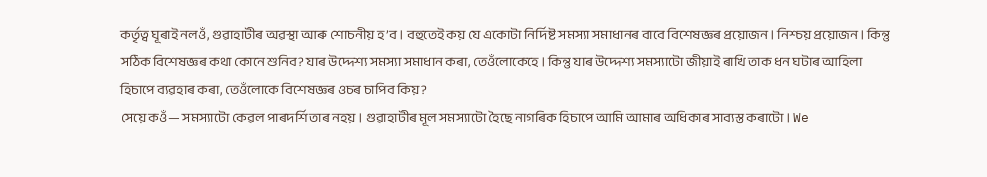কৰ্তৃত্ব ঘূৰাই নলওঁ, গুৱাহাটীৰ অৱস্থা আৰু শোচনীয় হ’ব। বহুতেই কয় যে একোটা নিৰ্দিষ্ট সমস্যা সমাধানৰ বাবে বিশেষজ্ঞৰ প্ৰয়োজন। নিশ্চয় প্ৰয়োজন। কিন্তু সঠিক বিশেষজ্ঞৰ কথা কোনে শুনিব? যাৰ উদ্দেশ্য সমস্যা সমাধান কৰা, তেওঁলোকেহে। কিন্তু যাৰ উদ্দেশ্য সমস্যাটো জীয়াই ৰাখি তাক ধন ঘটাৰ আহিলা হিচাপে ব্যৱহাৰ কৰা, তেওঁলোকে বিশেষজ্ঞৰ ওচৰ চাপিব কিয়?
সেয়ে কওঁ— সমস্যাটো কেৱল পাৰদৰ্শিতাৰ নহয়। গুৱাহাটীৰ মূল সমস্যাটো হৈছে নাগৰিক হিচাপে আমি আমাৰ অধিকাৰ সাব্যস্ত কৰাটো। We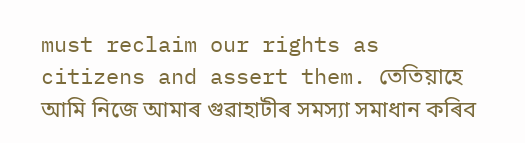must reclaim our rights as citizens and assert them. তেতিয়াহে আমি নিজে আমাৰ গুৱাহাটীৰ সমস্যা সমাধান কৰিব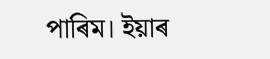পাৰিম। ইয়াৰ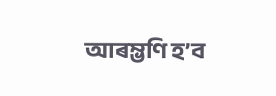আৰম্ভণি হ’ব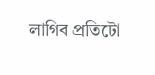লাগিব প্ৰতিটো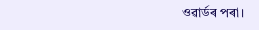ওৱাৰ্ডৰ পৰা।